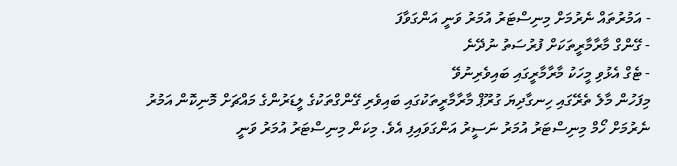- އަމުރުތައް ނެރުމަށް މިނިސްޓަރު އުމަރު ވަނީ އަންގަވާފަ
- ގޭންގް މާރާމާރީތަކަށް ފުރުސަތު ނުދޭނެ
- ޓެގް އެޅުވި މީހަކު މާރާމާރީގައި ބައިވެރިނުވޭ
މިފަހުން މާލެ ތެރޭގައި ހިނގާދިޔަ ގުރޫޕް މާރާމާރީތަކުގައި ބައިވެރި ގޭންގްތަކުގެ ލީޑަރުންގެ މައްޗަށް މޮނިކޮން އަމުރު ނެރުމަށް ހޯމް މިނިސްޓަރު އުމަރު ނަސީރު އަންގަވައިފި އެވެ. މިކަން މިނިސްޓަރު އުމަރު ވަނީ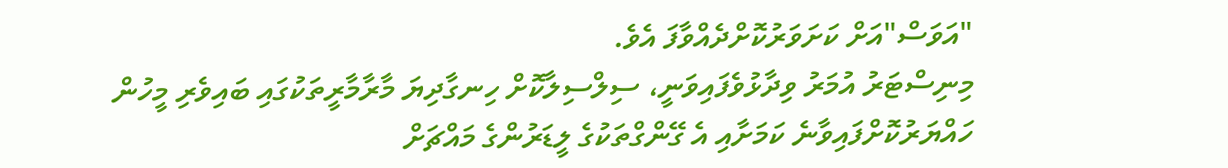"އަވަސް"އަށް ކަށަވަރުކޮށްދެއްވާފަ އެވެ.
މިނިސްޓަރު އުމަރު ވިދާޅުވެފައިވަނީ، ސިލްސިލާކޮށް ހިނގާދިޔަ މާރާމާރީތަކުގައި ބައިވެރި މީހުން ހައްޔަރުކޮށްފައިވާނެ ކަމަށާއި އެ ގޭންގްތަކުގެ ލީޑަރުންގެ މައްޗަށް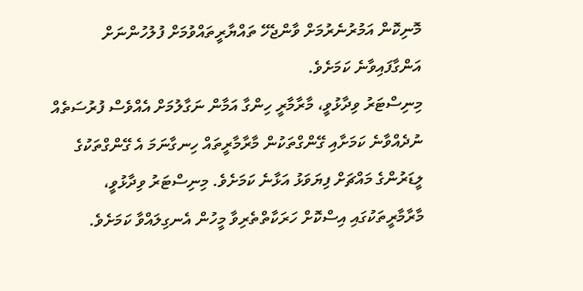މޮނިކޮން އަމުރުނެރުމަށް ވާންޖެހޭ ތައްޔާރީތައްވުމަށް ފުލުހުންނަށް އަންގާފައިވާނެ ކަމަށެވެ.
މިނިސްޓަރު ވިދާޅުވީ، މާރާމާރީ ހިންގާ އަމާން ނަގާލުމަށް އެއްވެސް ފުރުސަތެއް ނުދެއްވާނެ ކަމަށާއި ގޭންގްތަކުން މާރާމާރީތައް ހިނގާނަމަ އެ ގޭންގްތަކުގެ ލީޑަރުންގެ މައްޗަށް ފިޔަވަޅު އަޅާނެ ކަމަށެވެ. މިނިސްޓަރު ވިދާޅުވީ، މާރާމާރީތަކުގައި އިސްކޮށް ހަރަކާތްތެރިވާ މީހުން އެނގިލައްވާ ކަމަށެވެ.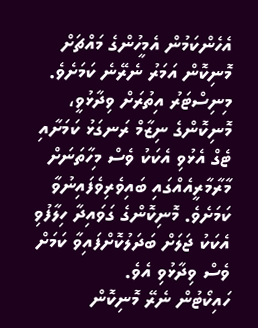އެހެންކަމުން އެމީހުންގެ މައްޗަށް މޮނިކޮން އަމަރު ނެރޭނެ ކަމަށެވެ.
މިނިސްޓަރު އިތުރަށް ވިދާޅުވީ، މޮނިކޮންގެ ނިޒާމް ރަނގަޅު ކަމަށާއި ޓެގް އެޅުވި އެކަކު ވެސް މިހާތަނަށް މާރާމާރީއެއްގައި ބައިވެރިވެފައިނުވާ ކަމަށެވެ. މޮނިކޮންގެ ގަވައިދާ ހިލާފުވި އެކަކު ޖަލަށް ބަދަލުކޮށްފައިވާ ކަމަށް ވެސް ވިދާޅުވި އެވެ.
ހައިކޯޓުން ނެރޭ މޮނިކޮން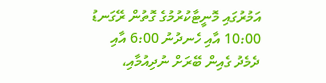އަމުރުގައި މޮނީޓާކުރުމުގެ ގޮތުން ރޭގަނޑު 10:00 އާއި ހެނދުނު 6:00 އާއި ދެމެދު ގެއިން ބޭރަށް ނުދިއުމާއި،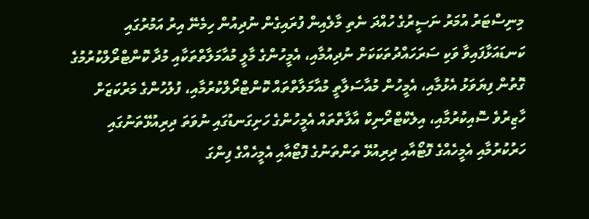މިނިސްޓަރު އުމަރު ނަސީރުގެ ހުއްދަ ނެތި މާލެއިން ފުރައިގެން ނުދިއުން ހިމެނޭ އިރު އަމުރުގައި ކަނޑައަޅާފައިވާ ވަކި ސަރަހައްދުތަކަކަށް ނުދިއުމާއި، އެމީހުންގެ މާލީ މުއާމަލާތްތަކާއި މުދާ ކޮންޓްރޯލްކުރުމުގެ ގޮތުން ފިޔަވަޅު އެޅުމާއި، އެމީހުން މުއާސަލާތީ މުއާމަލާތްތައް ކޮންޓްރޯލްކުރުމާއި، ފުލުހުންގެ މަރުކަޒަށް ހާޒިރުވެ ސޮއިކުރުމާއި، އިލެކްޓްރޯނިކް އާލާތްތައް އެމީހުންގެ ހަށިގަނޑުގައި ނުވަތަ ދިރިއުޅޭތަނުގައި ހަރުކުރުމާއި އެމީހެއްގެ ފޮޓޯއާއި ދިރިއުޅޭ ތަންތަނުގެ ފޮޓޯއާއި އެމީހެއްގެ ފިންގަ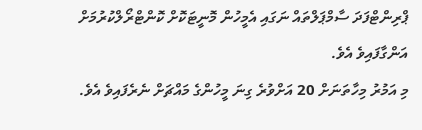ޕްރިންޓްފަދަ ސާމްޕަލްތައް ނަގައި އެމީހުން މޮނީޓަކޮށް ކޮންޓްރޯލްކުރުމަށް އަންގާފައިވެ އެވެ.
މި އަމުރު މިހާތަނަށް 20 އަށްވުރެ ގިނަ މީހުންގެ މައްޗަށް ނެރެފައިވެ އެވެ.